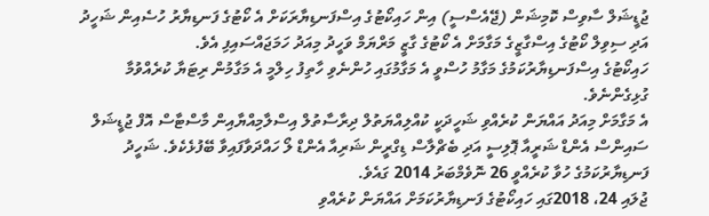ޖުޑީޝަލް ސާވިސް ކޮމިޝަން (ޖޭއެސްސީ) އިން ހައިކޯޓުގެ އިސްފަނޑިޔާރަކަށް އެ ކޯޓުގެ ފަނޑިޔާރު ހުސެއިން ޝަހީދު އަދި ސިވިލް ކޯޓުގެ އިސްގާޒީގެ މަގާމަށް އެ ކޯޓުގެ ގާޒީ މަރްޔަމް ވަހީދު މިއަދު ހަމަޖައްސައިފި އެވެ.
ހައިކޯޓުގެ އިސްފަނޑިޔާރުކަމުގެ މަގާމު ހުސްވީ އެ މަގާމުގައި ހުންނެވި ހާތިފު ހިލްމީ އެ މަގާމުން ރިޓަޔާ ކުރެއްވުމާ ގުޅިގެންނެވެ.
އެ މަގާމަށް މިއަދު އައްޔަން ކުރެއްވި ޝަހީދަކީ ކުއްލިއްޔަތުލް ދިރާސާތުލް އިސްލާމިއްޔާއިން މާސްޓާސް އޮފް ޖުޑީޝަލް ސައިންސް އެންޑް ޝަރީއާ ޕޮލިސީ އަދި ބެޗްލާސް ޑިގްރީން ޝަރިއާ އެންޑް ލޯ ހައްދަވާފައިވާ ބޭފުޅެކެވެ. ޝަހީދު ފަނޑިޔާރުކަމުގެ ހުވާ ކުރެއްވީ 26 ނޮވެމްބަރު 2014 ގައެވެ.
ޖުލައި 24، 2018ގައި ހައިކޯޓުގެ ފަނޑިޔާރުކަމަށް އައްޔަން ކުރެއްވި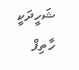ޝަހީދަކީ ހާތިފް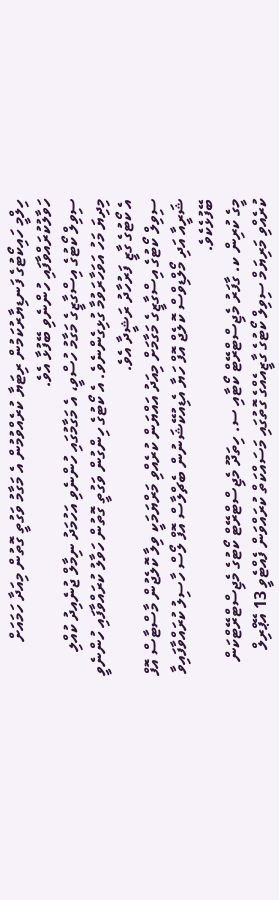ހިލްމީ ހައިކޯޓުގެ ފަނޑިޔާރުކަމުން ރިޓަޔާ ކުރެއްވުމުން އެ މަގާމު ވަގުތީ ގޮތުން މިއަދާ ހަމައަށް ހަވާލުކުރައްވާފައި ހުންނެވި ބޭފުޅާ އެވެ.
ސިވިލް ކޯޓުގެ އިސްގާޒީގެ މަގާމު ހުސްވީ، އެ މަގާމުގައި ހުންނެވި އަހުމަދު ނިމާލް ޖުނެއިދު ކުއްލި މިދިޔަ މަހު އަވަހާރަވުމާ ގުޅިގެންނެވެ. އެ ކޯޓުގެ ހިންގުން ވަގުތީ ގޮތުން ހަވާލު ކުރައްވާފައި ހުންނެވީ އެ ކޯޓުގެ ގާޒީ ފަރުހާދު ރަޝީދާ އެވެ.
ސިވިލް ކޯޓުގެ އިސްގާޒީގެ މަގާމަށް މިއަދު އައްޔަން ކުރެއްވި މަރްޔަމަކީ ވިލާ ކޮލެޖުން މާސްޓާސް އޮފް ޝަރީއާ އަދި މޯލްޑިވްސް ކޮލެޖް އޮފް ހަޔާ އެޑިއުކޭޝަނުން ބެޗްލާސް އޮފް ލޯސް ހާސިލު ކުރައްވާފައިވާ ބޭފުޅެކެވެ.
މީގެ ކުރިން ކ. ގާފަރު މެޖިސްޓްރޭޓް ކޯޓާއި ސ. ހިތަދޫ މެޖިސްޓްރޭޓް ކޯޓުގެ މެޖިސްޓްރޭޓްކަން ކުރެއްވި މަރިޔަމް ސިވިލް ކޯޓުގެ ގާޒީއެއްގެ ގޮތުގައި މަސައްކަތް ކުރައްވަން ފެއްޓެވީ 13 އޭޕްރިލް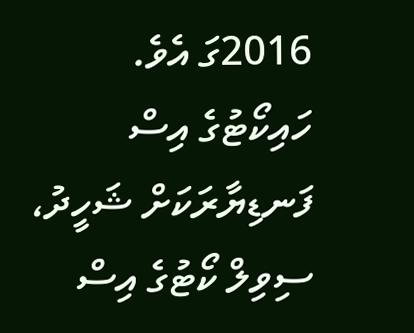2016ގަ އެވެ.
ހައިކޯޓުގެ އިސް ފަނޑިޔާރަކަށް ޝަހީދު، ސިވިލް ކޯޓުގެ އިސް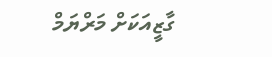ގާޒީއަކަށް މަރްޔަމް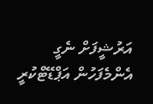އަރުޝީފަށް ނެގީ
އެންމެފަހުން އަޕްޑޭޓްކުރީ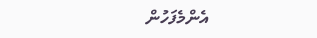އެންމެފަހުން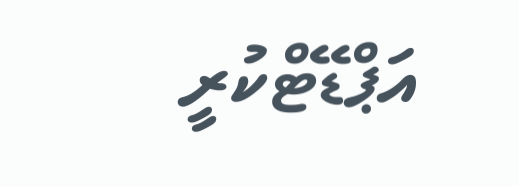އަޕްޑޭޓްކުރީ